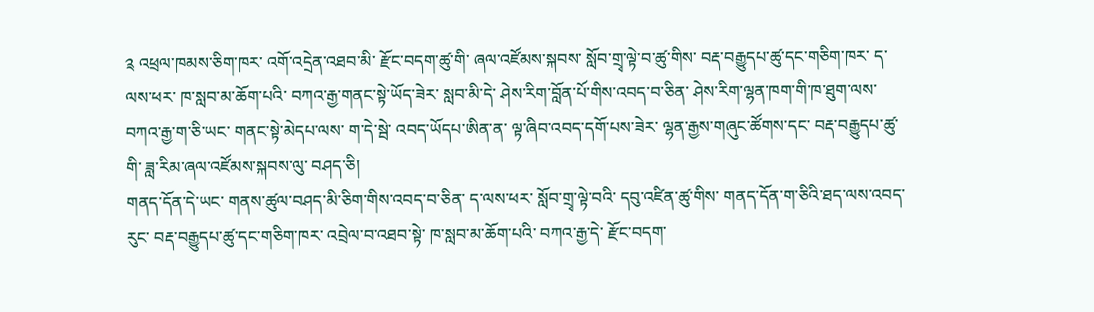༉ འཕྲལ་ཁམས་ཅིག་ཁར་ འགོ་འདྲེན་འཐབ་མི་ རྫོང་བདག་ཚུ་གི་ ཞལ་འཛོམས་སྐབས་ སློབ་གྲྭ་ལྟེ་བ་ཚུ་གིས་ བརྡ་བརྒྱུདཔ་ཚུ་དང་གཅིག་ཁར་ ད་ལས་ཕར་ ཁ་སླབ་མ་ཆོག་པའི་ བཀའ་རྒྱ་གནང་སྟེ་ཡོད་ཟེར་ སླབ་མི་དེ་ ཤེས་རིག་བློན་པོ་གིས་འབད་བ་ཅིན་ ཤེས་རིག་ལྷན་ཁག་གི་ཁ་ཐུག་ལས་ བཀའ་རྒྱ་ག་ཅི་ཡང་ གནང་སྟེ་མེདཔ་ལས་ ག་དེ་སྦེ་ འབད་ཡོདཔ་ཨིན་ན་ ལྟ་ཞིབ་འབད་དགོ་པས་ཟེར་ ལྷན་རྒྱས་གཞུང་ཚོགས་དང་ བརྡ་བརྒྱུདཔ་ཚུ་གི་ ཟླ་རིམ་ཞལ་འཛོམས་སྐབས་ལུ་ བཤད་ཅི།
གནད་དོན་དེ་ཡང་ གནས་ཚུལ་བཤད་མི་ཅིག་གིས་འབད་བ་ཅིན་ ད་ལས་ཕར་ སློབ་གྲྭ་ལྟེ་བའི་ དབུ་འཛིན་ཚུ་གིས་ གནད་དོན་ག་ཅིའི་ཐད་ལས་འབད་རུང་ བརྡ་བརྒྱུདཔ་ཚུ་དང་གཅིག་ཁར་ འབྲེལ་བ་འཐབ་སྟེ་ ཁ་སླབ་མ་ཆོག་པའི་ བཀའ་རྒྱ་དེ་ རྫོང་བདག་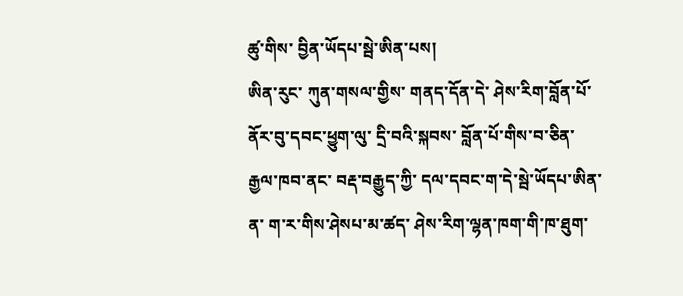ཚུ་གིས་ བྱིན་ཡོདཔ་སྦེ་ཨིན་པས།
ཨིན་རུང་ ཀུན་གསལ་གྱིས་ གནད་དོན་དེ་ ཤེས་རིག་བློན་པོ་ ནོར་བུ་དབང་ཕྱུག་ལུ་ དྲི་བའི་སྐབས་ བློན་པོ་གིས་བ་ཅིན་ རྒྱལ་ཁབ་ནང་ བརྡ་བརྒྱུད་ཀྱི་ དལ་དབང་ག་དེ་སྦེ་ཡོདཔ་ཨིན་ན་ ག་ར་གིས་ཤེསཔ་མ་ཚད་ ཤེས་རིག་ལྷན་ཁག་གི་ཁ་ཐུག་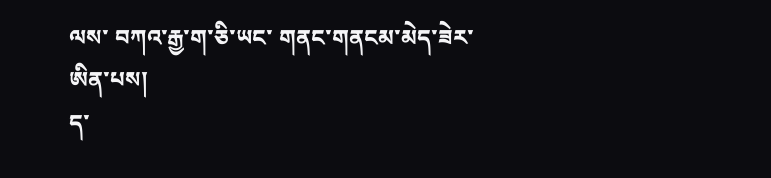ལས་ བཀའ་རྒྱ་ག་ཅི་ཡང་ གནང་གནངམ་མེད་ཟེར་ཨིན་པས།
ད་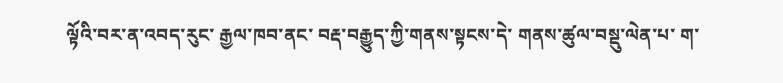ལྟོའི་བར་ན་འབད་རུང་ རྒྱལ་ཁབ་ནང་ བརྡ་བརྒྱུད་ཀྱི་གནས་སྟངས་དེ་ གནས་ཚུལ་བསྡུ་ལེན་པ་ ག་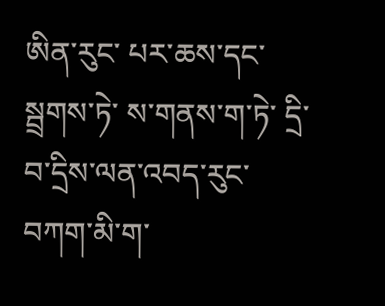ཨིན་རུང་ པར་ཆས་དང་སྦྲགས་ཏེ་ ས་གནས་ག་ཏེ་ དྲི་བ་དྲིས་ལན་འབད་རུང་ བཀག་མི་ག་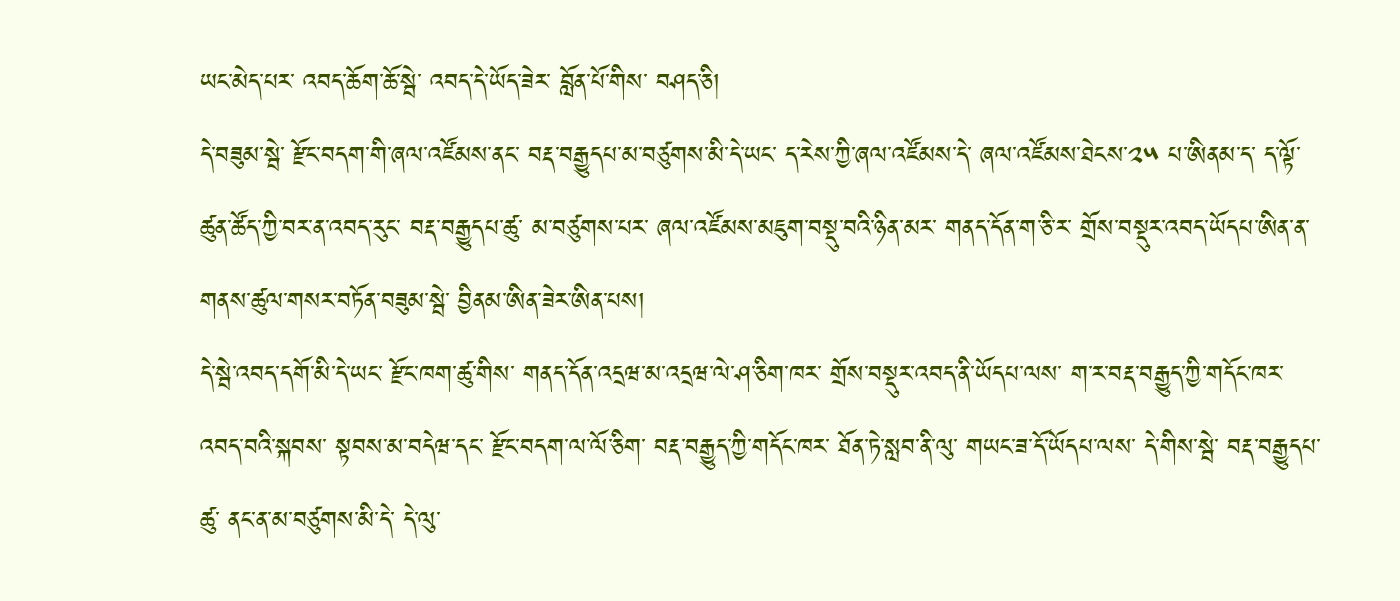ཡང་མེད་པར་ འབད་ཆོག་ཆོ་སྦེ་ འབད་དེ་ཡོད་ཟེར་ བློན་པོ་གིས་ བཤད་ཅི།
དེ་བཟུམ་སྦེ་ རྫོང་བདག་གི་ཞལ་འཛོམས་ནང་ བརྡ་བརྒྱུདཔ་མ་བཙུགས་མི་དེ་ཡང་ ད་རེས་ཀྱི་ཞལ་འཛོམས་དེ་ ཞལ་འཛོམས་ཐེངས་༢༥ པ་ཨིནམ་ད་ ད་ལྟོ་ཚུན་ཚོད་ཀྱི་བར་ན་འབད་རུང་ བརྡ་བརྒྱུདཔ་ཚུ་ མ་བཙུགས་པར་ ཞལ་འཛོམས་མཇུག་བསྡུ་བའི་ཉིན་མར་ གནད་དོན་ག་ཅི་ར་ གྲོས་བསྡུར་འབད་ཡོདཔ་ཨིན་ན་ གནས་ཚུལ་གསར་བཏོན་བཟུམ་སྦེ་ བྱིནམ་ཨིན་ཟེར་ཨིན་པས།
དེ་སྦེ་འབད་དགོ་མི་དེ་ཡང་ རྫོང་ཁག་ཚུ་གིས་ གནད་དོན་འདྲཝ་མ་འདྲཝ་ལེ་ཤ་ཅིག་ཁར་ གྲོས་བསྡུར་འབད་ནི་ཡོདཔ་ལས་ ག་ར་བརྡ་བརྒྱུད་ཀྱི་གདོང་ཁར་འབད་བའི་སྐབས་ སྟབས་མ་བདེཝ་དང་ རྫོང་བདག་ལ་ལོ་ཅིག་ བརྡ་བརྒྱུད་ཀྱི་གདོང་ཁར་ ཐོན་ཏེ་སླབ་ནི་ལུ་ གཡང་ཟ་དོ་ཡོདཔ་ལས་ དེ་གིས་སྦེ་ བརྡ་བརྒྱུདཔ་ཚུ་ ནང་ན་མ་བཙུགས་མི་དེ་ དེ་ལུ་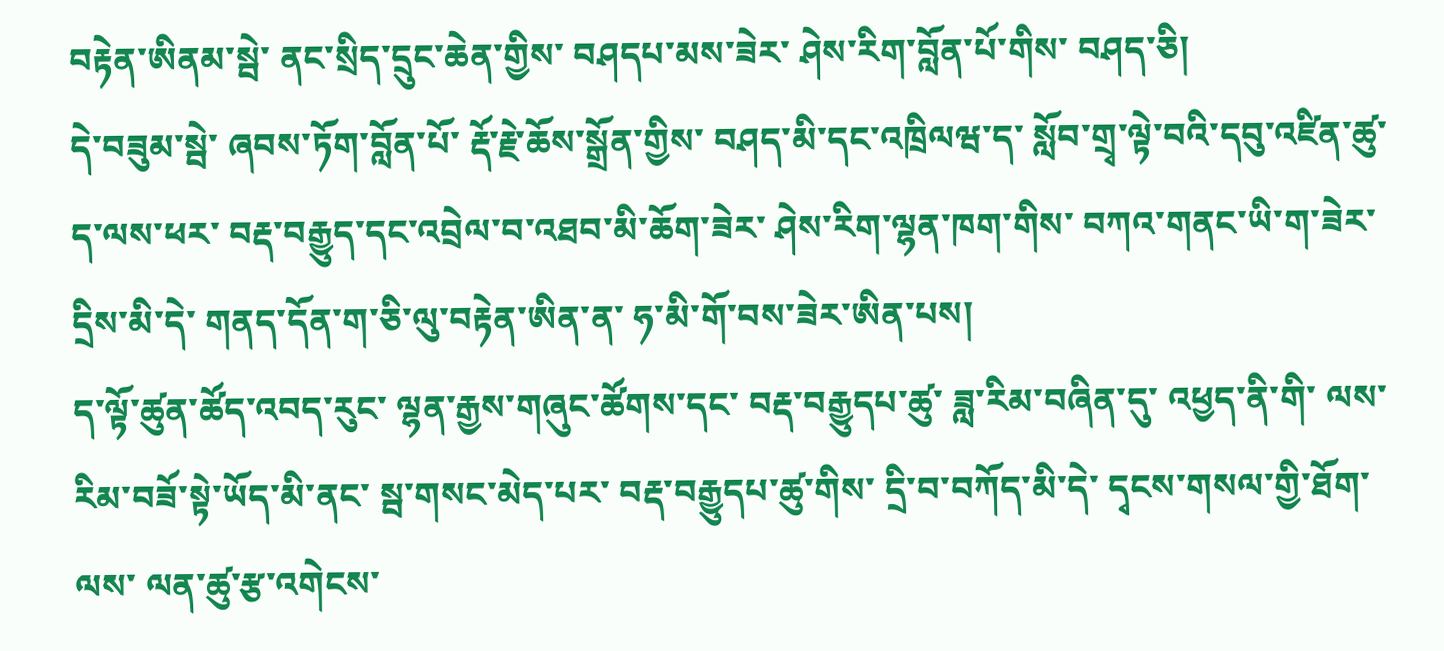བརྟེན་ཨིནམ་སྦེ་ ནང་སྲིད་དྲུང་ཆེན་གྱིས་ བཤདཔ་མས་ཟེར་ ཤེས་རིག་བློན་པོ་གིས་ བཤད་ཅི།
དེ་བཟུམ་སྦེ་ ཞབས་ཏོག་བློན་པོ་ རྡོ་རྗེ་ཆོས་སྒྲོན་གྱིས་ བཤད་མི་དང་འཁྲིལཝ་ད་ སློབ་གྲྭ་ལྟེ་བའི་དབུ་འཛིན་ཚུ་ ད་ལས་ཕར་ བརྡ་བརྒྱུད་དང་འབྲེལ་བ་འཐབ་མི་ཆོག་ཟེར་ ཤེས་རིག་ལྷན་ཁག་གིས་ བཀའ་གནང་ཡི་ག་ཟེར་ དྲིས་མི་དེ་ གནད་དོན་ག་ཅི་ལུ་བརྟེན་ཨིན་ན་ ཧ་མི་གོ་བས་ཟེར་ཨིན་པས།
ད་ལྟོ་ཚུན་ཚོད་འབད་རུང་ ལྷན་རྒྱས་གཞུང་ཚོགས་དང་ བརྡ་བརྒྱུདཔ་ཚུ་ ཟླ་རིམ་བཞིན་དུ་ འཕྱད་ནི་གི་ ལས་རིམ་བཟོ་སྟེ་ཡོད་མི་ནང་ སྦ་གསང་མེད་པར་ བརྡ་བརྒྱུདཔ་ཚུ་གིས་ དྲི་བ་བཀོད་མི་དེ་ དྭངས་གསལ་གྱི་ཐོག་ལས་ ལན་ཚུ་རྩ་འགེངས་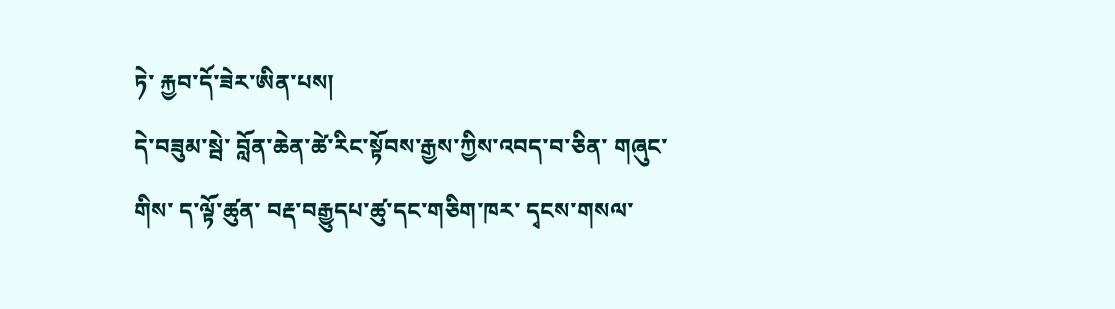ཏེ་ རྐྱབ་དོ་ཟེར་ཨིན་པས།
དེ་བཟུམ་སྦེ་ བློན་ཆེན་ཚེ་རིང་སྟོབས་རྒྱས་ཀྱིས་འབད་བ་ཅིན་ གཞུང་གིས་ ད་ལྟོ་ཚུན་ བརྡ་བརྒྱུདཔ་ཚུ་དང་གཅིག་ཁར་ དྭངས་གསལ་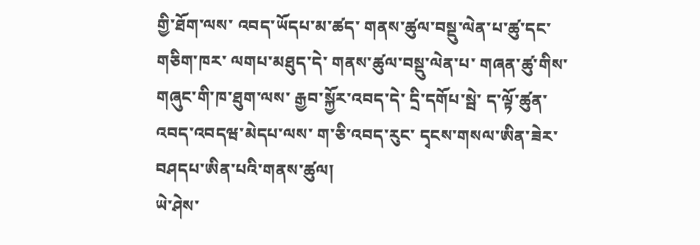གྱི་ཐོག་ལས་ འབད་ཡོདཔ་མ་ཚད་ གནས་ཚུལ་བསྡུ་ལེན་པ་ཚུ་དང་གཅིག་ཁར་ ལགཔ་མཐུད་དེ་ གནས་ཚུལ་བསྡུ་ལེན་པ་ གཞན་ཚུ་གིས་ གཞུང་གི་ཁ་ཐུག་ལས་ རྒྱབ་སྐྱོར་འབད་དེ་ དྲི་དགོཔ་སྦེ་ ད་ལྟོ་ཚུན་ འབད་འབདཝ་མེདཔ་ལས་ ག་ཅི་འབད་རུང་ དྭངས་གསལ་ཨིན་ཟེར་ བཤདཔ་ཨིན་པའི་གནས་ཚུལ།
ཡེ་ཤེས་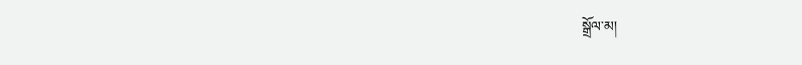སྒྲོལ་མ།